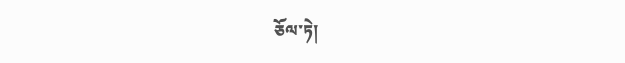ཅོལ་ཏེ།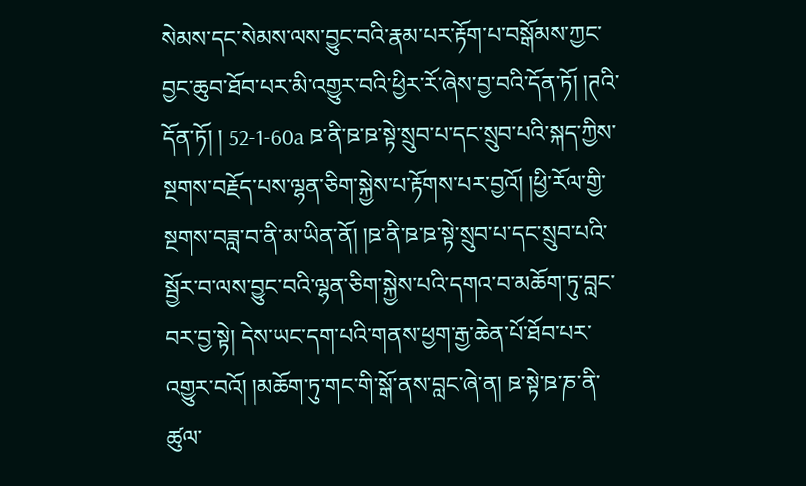སེམས་དང་སེམས་ལས་བྱུང་བའི་རྣམ་པར་རྟོག་པ་བསྒོམས་ཀྱང་བྱང་ཆུབ་ཐོབ་པར་མི་འགྱུར་བའི་ཕྱིར་རོ་ཞེས་བྱ་བའི་དོན་ཏོ། །ཊའི་དོན་ཏོ། ། 52-1-60a ཋ་ནི་ཋ་ཋ་སྟེ་སྲུབ་པ་དང་སྲུབ་པའི་སྐད་ཀྱིས་སྔགས་བརྗོད་པས་ལྷན་ཅིག་སྐྱེས་པ་རྟོགས་པར་བྱའོ། །ཕྱི་རོལ་གྱི་སྔགས་བཟླ་བ་ནི་མ་ཡིན་ནོ། །ཋ་ནི་ཋ་ཋ་སྟེ་སྲུབ་པ་དང་སྲུབ་པའི་སྦྱོར་བ་ལས་བྱུང་བའི་ལྷན་ཅིག་སྐྱེས་པའི་དགའ་བ་མཆོག་ཏུ་བླང་བར་བྱ་སྟེ། དེས་ཡང་དག་པའི་གནས་ཕྱག་རྒྱ་ཆེན་པོ་ཐོབ་པར་འགྱུར་བའོ། །མཆོག་ཏུ་གང་གི་སྒོ་ནས་བླང་ཞེ་ན། ཋ་སྟེ་ཋ་ཎ་ནི་ཚུལ་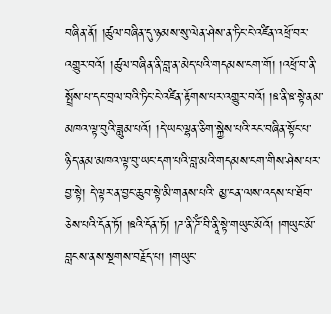བཞིན་ནོ། །ཚུལ་བཞིན་དུ་ཉམས་སུ་ལེན་ཤེས་ན་ཏིང་ངེ་འཛིན་འཕྲོ་བར་འགྱུར་བའོ། །ཚུལ་བཞིན་ནི་བླ་ན་མེད་པའི་གདམས་ངག་གོ། །འཕྲོ་བ་ནི་ སྤྲོས་པ་དང་བྲལ་བའི་ཏིང་ངེ་འཛིན་རྟོགས་པར་འགྱུར་བའོ། །ཋ་ནི་ཋ་སྟེ་ནམ་མཁའ་ལྟ་བུའི་ཟླུམ་པའོ། །དེ་ཡང་ལྷན་ཅིག་སྐྱེས་པའི་རང་བཞིན་སྟོང་པ་ཉིད་ནམ་མཁའ་ལྟ་བུ་ཡང་དག་པའི་བླ་མའི་གདམས་ངག་གིས་ཤེས་པར་བྱ་སྟེ། དེ་ལྟར་ན་བྱང་ཆུབ་སྟེ་མི་གནས་པའི་ མྱ་ངན་ལས་འདས་པ་ཐོབ་ཅེས་པའི་དོན་ཏོ། །ཋའི་དོན་ཏོ། །ཌ་ནི་ཌོཾ་བི་ནཱི་སྟེ་གཡུང་མོའོ། །གཡུང་མོ་བླངས་ནས་སྔགས་བརྗོད་པ། །གཡུང་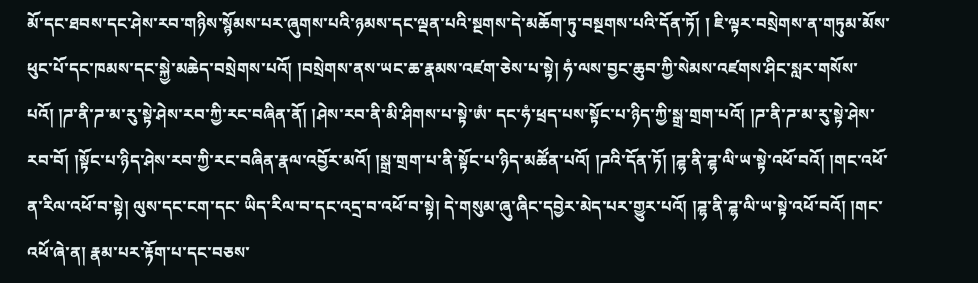མོ་དང་ཐབས་དང་ཤེས་རབ་གཉིས་སྙོམས་པར་ཞུགས་པའི་ཉམས་དང་ལྡན་པའི་སྔགས་དེ་མཆོག་ཏུ་བསྔགས་པའི་དོན་ཏོ། ། ཇི་ལྟར་བསྲེགས་ན་གཏུམ་མོས་ཕུང་པོ་དང་ཁམས་དང་སྐྱེ་མཆེད་བསྲེགས་པའོ། །བསྲེགས་ནས་ཡང་ཆ་རྣམས་འཛག་ཅེས་པ་སྟེ། ཧཾ་ལས་བྱང་ཆུབ་ཀྱི་སེམས་འཛགས་ཤིང་སླར་གསོས་པའོ། །ཌ་ནི་ཌ་མ་རུ་སྟེ་ཤེས་རབ་ཀྱི་རང་བཞིན་ནོ། །ཤེས་རབ་ནི་མི་ཤིགས་པ་སྟེ་ཨཾ་ དང་ཧཾ་ཕྲད་པས་སྟོང་པ་ཉིད་ཀྱི་སྒྲ་གྲག་པའོ། །ཌ་ནི་ཌ་མ་རུ་སྟེ་ཤེས་རབ་བོ། །སྟོང་པ་ཉིད་ཤེས་རབ་ཀྱི་རང་བཞིན་རྣལ་འབྱོར་མའོ། །སྒྲ་གྲག་པ་ནི་སྟོང་པ་ཉིད་མཚོན་པའོ། །ཌའི་དོན་ཏོ། །ཌྷ་ནི་ཌྷ་ལི་ཡ་སྟེ་འཕོ་བའོ། །གང་འཕོ་ན་རིལ་འཕོ་བ་སྟེ། ལུས་དང་ངག་དང་ ཡིད་རིལ་བ་དང་འདྲ་བ་འཕོ་བ་སྟེ། དེ་གསུམ་ཞུ་ཞིང་དབྱེར་མེད་པར་གྱུར་པའོ། །ཌྷ་ནི་ཌྷ་ལི་ཡ་སྟེ་འཕོ་བའོ། །གང་འཕོ་ཞེ་ན། རྣམ་པར་རྟོག་པ་དང་བཅས་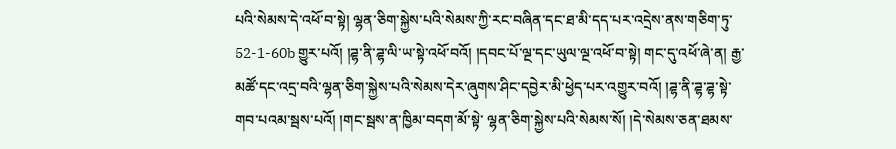པའི་སེམས་དེ་འཕོ་བ་སྟེ། ལྷན་ཅིག་སྐྱེས་པའི་སེམས་ཀྱི་རང་བཞིན་དང་ཐ་མི་དད་པར་འདྲེས་ནས་གཅིག་ཏུ་ 52-1-60b གྱུར་པའོ། །ཌྷ་ནི་ཌྷ་ལི་ཡ་སྟེ་འཕོ་བའོ། །དབང་པོ་ལྔ་དང་ཡུལ་ལྔ་འཕོ་བ་སྟེ། གང་དུ་འཕོ་ཞེ་ན། རྒྱ་མཚོ་དང་འདྲ་བའི་ལྷན་ཅིག་སྐྱེས་པའི་སེམས་དེར་ཞུགས་ཤིང་དབྱེར་མི་ཕྱེད་པར་འགྱུར་བའོ། །ཌྷ་ནི་ཌྷ་ཌྷ་སྟེ་གབ་པའམ་སྦས་པའོ། །གང་སྦས་ན་ཁྱིམ་བདག་མོ་སྟེ་ ལྷན་ཅིག་སྐྱེས་པའི་སེམས་སོ། །དེ་སེམས་ཅན་ཐམས་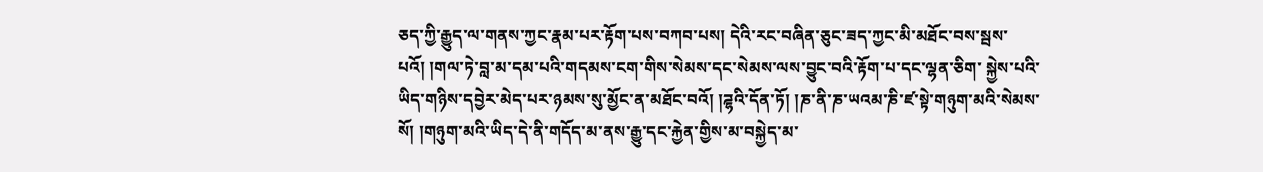ཅད་ཀྱི་རྒྱུད་ལ་གནས་ཀྱང་རྣམ་པར་རྟོག་པས་བཀབ་པས། དེའི་རང་བཞིན་ཅུང་ཟད་ཀྱང་མི་མཐོང་བས་སྦས་པའོ། །གལ་ཏེ་བླ་མ་དམ་པའི་གདམས་ངག་གིས་སེམས་དང་སེམས་ལས་བྱུང་བའི་རྟོག་པ་དང་ལྷན་ཅིག་ སྐྱེས་པའི་ཡིད་གཉིས་དབྱེར་མེད་པར་ཉམས་སུ་མྱོང་ན་མཐོང་བའོ། །ཌྷའི་དོན་ཏོ། །ཎ་ནི་ཎ་ཡའམ་ཎི་ཛ་སྟེ་གཉུག་མའི་སེམས་སོ། །གཉུག་མའི་ཡིད་དེ་ནི་གདོད་མ་ནས་རྒྱུ་དང་རྐྱེན་གྱིས་མ་བསྐྱེད་མ་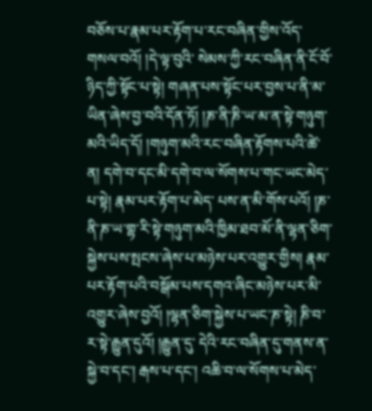བཅོས་པ་རྣམ་པར་རྟོག་པ་རང་བཞིན་གྱིས་འོད་གསལ་བའོ། །དེ་ལྟ་བུའི་ སེམས་ཀྱི་རང་བཞིན་ནི་ངོ་བོ་ཉིད་ཀྱི་སྟོང་པ་སྟེ། གཞན་པས་སྟོང་པར་བྱས་པ་ནི་མ་ཡིན་ཞེས་བྱ་བའི་དོན་ཏོ། །ཎ་ནི་ཎི་ཡ་མ་ན་སྟེ་གཉུག་མའི་ཡིད་དོ། །གཉུག་མའི་རང་བཞིན་རྟོགས་པའི་ཚེ་ན། དགེ་བ་དང་མི་དགེ་བ་ལ་སོགས་པ་གང་ཡང་མེད་པ་སྟེ། རྣམ་པར་རྟོག་པ་མེད་ པས་ན་མི་གོས་པའོ། །ཎ་ནི་ཎ་ཡ་གྷ་རི་སྟེ་གཉུག་མའི་ཁྱིམ་ཐབ་མོ་ནི་ལྷན་ཅིག་སྐྱེས་པས་སྤངས་ཞེས་པ་མཉེས་པར་འགྱུར་གྱིས། རྣམ་པར་རྟོག་པའི་བསྒོམ་པས་དགའ་ཞིང་མཉེས་པར་མི་འགྱུར་ཞེས་བྱའོ། །ལྷན་ཅིག་སྐྱེས་པ་ཡང་ཎ་སྟེ། ཎི་བ་ར་སྟེ་རྒྱུན་དུའོ། །རྒྱུན་དུ་ དེའི་རང་བཞིན་དུ་གནས་ན་སྐྱེ་བ་དང་། རྒས་པ་དང་། འཆི་བ་ལ་སོགས་པ་མེད་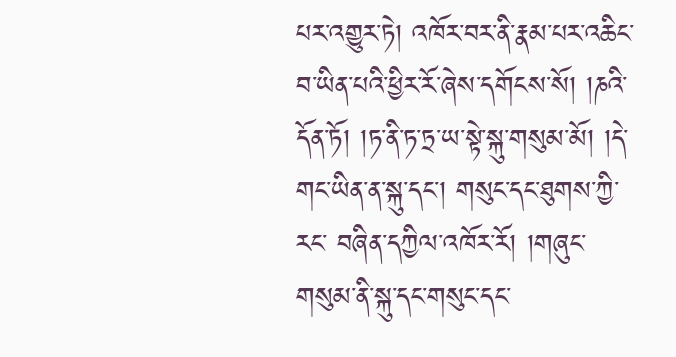པར་འགྱུར་ཏེ། འཁོར་བར་ནི་རྣམ་པར་འཆིང་བ་ཡིན་པའི་ཕྱིར་རོ་ཞེས་དགོངས་སོ། །ཎའི་དོན་ཏོ། །ཏ་ནི་ཏ་ཏྲ་ཡ་སྟེ་སྐུ་གསུམ་མོ། །དེ་གང་ཡིན་ན་སྐུ་དང་། གསུང་དང་ཐུགས་ཀྱི་རང་ བཞིན་དཀྱིལ་འཁོར་རོ། །གཞུང་གསུམ་ནི་སྐུ་དང་གསུང་དང་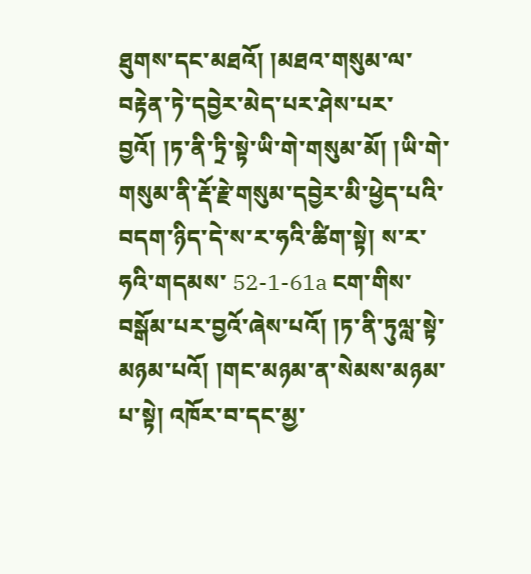ཐུགས་དང་མཐའོ། །མཐའ་གསུམ་ལ་བརྟེན་ཏེ་དབྱེར་མེད་པར་ཤེས་པར་བྱའོ། །ཏ་ནི་ཏྲི་སྟེ་ཡི་གེ་གསུམ་མོ། །ཡི་གེ་གསུམ་ནི་རྡོ་རྗེ་གསུམ་དབྱེར་མི་ཕྱེད་པའི་བདག་ཉིད་དེ་ས་ར་ཧའི་ཚིག་སྟེ། ས་ར་ཧའི་གདམས་ 52-1-61a ངག་གིས་བསྒོམ་པར་བྱའོ་ཞེས་པའོ། །ཏ་ནི་ཏུལླ་སྟེ་མཉམ་པའོ། །གང་མཉམ་ན་སེམས་མཉམ་པ་སྟེ། འཁོར་བ་དང་མྱ་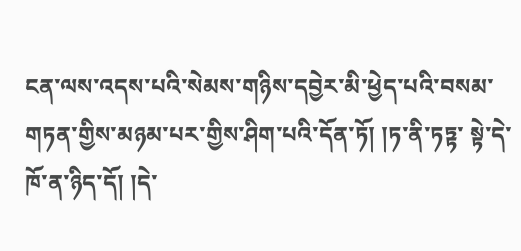ངན་ལས་འདས་པའི་སེམས་གཉིས་དབྱེར་མི་ཕྱེད་པའི་བསམ་གཏན་གྱིས་མཉམ་པར་གྱིས་ཤིག་པའི་དོན་ཏོ། །ཏ་ནི་ཏཏྟ་ སྟེ་དེ་ཁོ་ན་ཉིད་དོ། །དེ་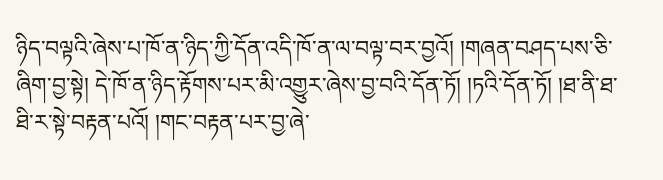ཉིད་བལྟའི་ཞེས་པ་ཁོ་ན་ཉིད་ཀྱི་དོན་འདི་ཁོ་ན་ལ་བལྟ་བར་བྱའོ། །གཞན་བཤད་པས་ཅི་ཞིག་བྱ་སྟེ། དེ་ཁོ་ན་ཉིད་རྟོགས་པར་མི་འགྱུར་ཞེས་བྱ་བའི་དོན་ཏོ། །ཏའི་དོན་ཏོ། །ཐ་ནི་ཐ་ཐི་ར་སྟེ་བརྟན་པའོ། །གང་བརྟན་པར་བྱ་ཞེ་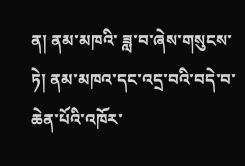ན། ནམ་མཁའི་ ཟླ་བ་ཞེས་གསུངས་ཏེ། ནམ་མཁའ་དང་འདྲ་བའི་བདེ་བ་ཆེན་པོའི་འཁོར་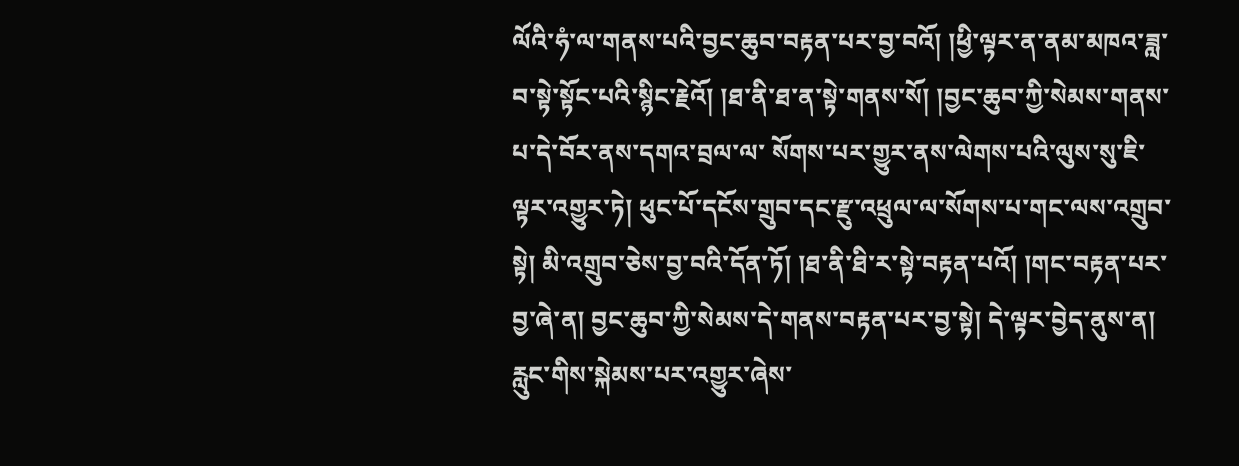ལོའི་ཧཾ་ལ་གནས་པའི་བྱང་ཆུབ་བརྟན་པར་བྱ་བའོ། །ཕྱི་ལྟར་ན་ནམ་མཁའ་ཟླ་བ་སྟེ་སྟོང་པའི་སྙིང་རྗེའོ། །ཐ་ནི་ཐ་ན་སྟེ་གནས་སོ། །བྱང་ཆུབ་ཀྱི་སེམས་གནས་པ་དེ་བོར་ནས་དགའ་བྲལ་ལ་ སོགས་པར་གྱུར་ནས་ལེགས་པའི་ལུས་སུ་ཇི་ལྟར་འགྱུར་ཏེ། ཕུང་པོ་དངོས་གྲུབ་དང་རྫུ་འཕྲུལ་ལ་སོགས་པ་གང་ལས་འགྲུབ་སྟེ། མི་འགྲུབ་ཅེས་བྱ་བའི་དོན་ཏོ། །ཐ་ནི་ཐི་ར་སྟེ་བརྟན་པའོ། །གང་བརྟན་པར་བྱ་ཞེ་ན། བྱང་ཆུབ་ཀྱི་སེམས་དེ་གནས་བརྟན་པར་བྱ་སྟེ། དེ་ལྟར་བྱེད་ནུས་ན། རླུང་གིས་སྐེམས་པར་འགྱུར་ཞེས་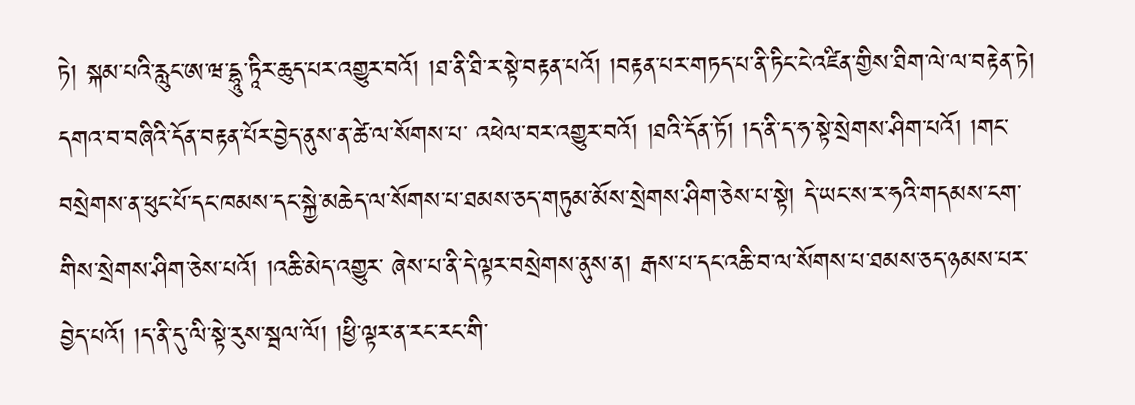ཏེ། སྐམ་པའི་རླུང་ཨ་ཝ་དྷཱུ་ཏཱིར་ཆུད་པར་འགྱུར་བའོ། །ཐ་ནི་ཐི་ར་སྟེ་བརྟན་པའོ། །བརྟན་པར་གཏད་པ་ནི་ཏིང་ངེ་འཛིན་གྱིས་ཐིག་ལེ་ལ་བརྟེན་ཏེ། དགའ་བ་བཞིའི་དོན་བརྟན་པོར་བྱེད་ནུས་ན་ཚེ་ལ་སོགས་པ་ འཕེལ་བར་འགྱུར་བའོ། །ཐའི་དོན་ཏོ། །ད་ནི་ད་ཧ་སྟེ་སྲེགས་ཤིག་པའོ། །གང་བསྲེགས་ན་ཕུང་པོ་དང་ཁམས་དང་སྐྱེ་མཆེད་ལ་སོགས་པ་ཐམས་ཅད་གཏུམ་མོས་སྲེགས་ཤིག་ཅེས་པ་སྟེ། དེ་ཡང་ས་ར་ཧའི་གདམས་ངག་གིས་སྲེགས་ཤིག་ཅེས་པའོ། །འཆི་མེད་འགྱུར་ ཞེས་པ་ནི་དེ་ལྟར་བསྲེགས་ནུས་ན། རྒས་པ་དང་འཆི་བ་ལ་སོགས་པ་ཐམས་ཅད་ཉམས་པར་བྱེད་པའོ། །ད་ནི་དུ་ལི་སྟེ་རུས་སྦལ་ལོ། །ཕྱི་ལྟར་ན་རང་རང་གི་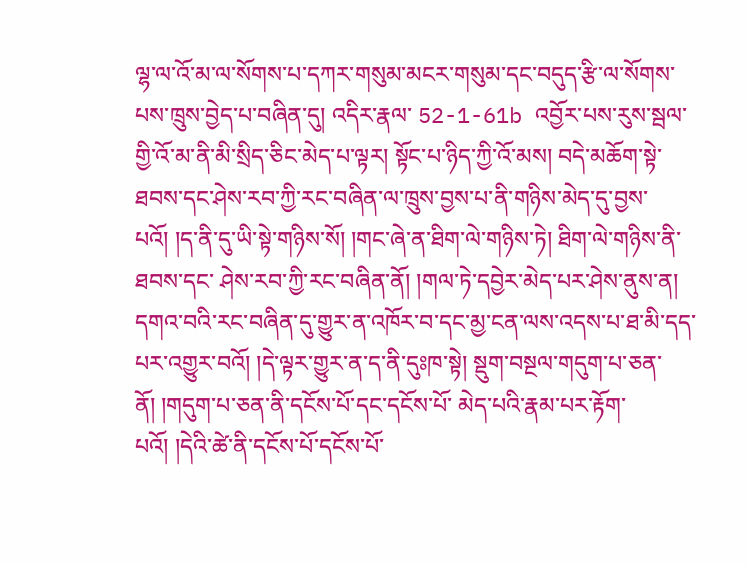ལྷ་ལ་འོ་མ་ལ་སོགས་པ་དཀར་གསུམ་མངར་གསུམ་དང་བདུད་རྩི་ལ་སོགས་པས་ཁྲུས་བྱེད་པ་བཞིན་དུ། འདིར་རྣལ་ 52-1-61b འབྱོར་པས་རུས་སྦལ་གྱི་འོ་མ་ནི་མི་སྲིད་ཅིང་མེད་པ་ལྟར། སྟོང་པ་ཉིད་ཀྱི་འོ་མས། བདེ་མཆོག་སྟེ་ཐབས་དང་ཤེས་རབ་ཀྱི་རང་བཞིན་ལ་ཁྲུས་བྱས་པ་ནི་གཉིས་མེད་དུ་བྱས་པའོ། །ད་ནི་དུ་ཡི་སྟེ་གཉིས་སོ། །གང་ཞེ་ན་ཐིག་ལེ་གཉིས་ཏེ། ཐིག་ལེ་གཉིས་ནི་ཐབས་དང་ ཤེས་རབ་ཀྱི་རང་བཞིན་ནོ། །གལ་ཏེ་དབྱེར་མེད་པར་ཤེས་ནུས་ན། དགའ་བའི་རང་བཞིན་དུ་གྱུར་ན་འཁོར་བ་དང་མྱ་ངན་ལས་འདས་པ་ཐ་མི་དད་པར་འགྱུར་བའོ། །དེ་ལྟར་གྱུར་ན་ད་ནི་དུཿཁ་སྟེ། སྡུག་བསྔལ་གདུག་པ་ཅན་ནོ། །གདུག་པ་ཅན་ནི་དངོས་པོ་དང་དངོས་པོ་ མེད་པའི་རྣམ་པར་རྟོག་པའོ། །དེའི་ཚེ་ནི་དངོས་པོ་དངོས་པོ་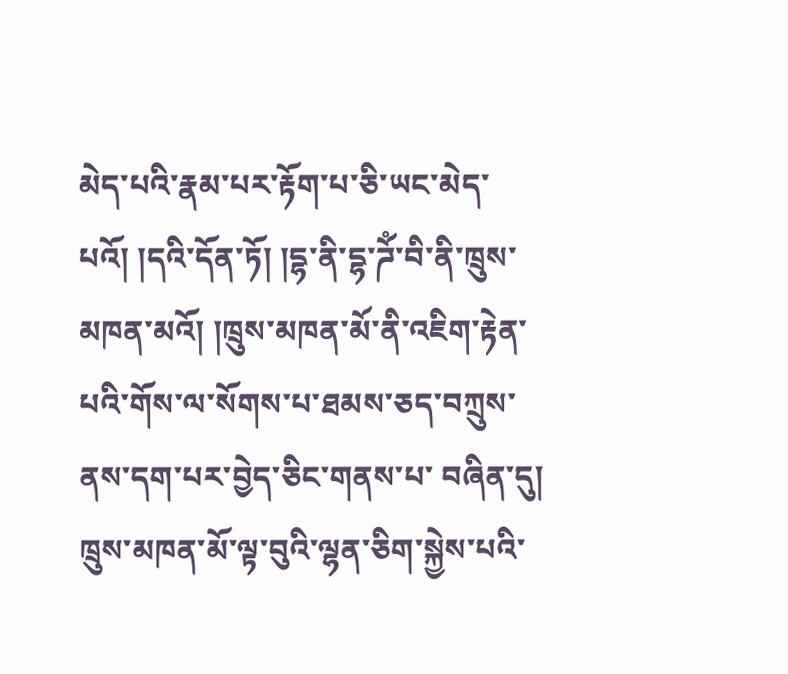མེད་པའི་རྣམ་པར་རྟོག་པ་ཅི་ཡང་མེད་པའོ། །དའི་དོན་ཏོ། །དྷ་ནི་དྷ་ཌོཾ་བི་ནི་ཁྲུས་མཁན་མའོ། །ཁྲུས་མཁན་མོ་ནི་འཇིག་རྟེན་པའི་གོས་ལ་སོགས་པ་ཐམས་ཅད་བཀྲུས་ནས་དག་པར་བྱེད་ཅིང་གནས་པ་ བཞིན་དུ། ཁྲུས་མཁན་མོ་ལྟ་བུའི་ལྷན་ཅིག་སྐྱེས་པའི་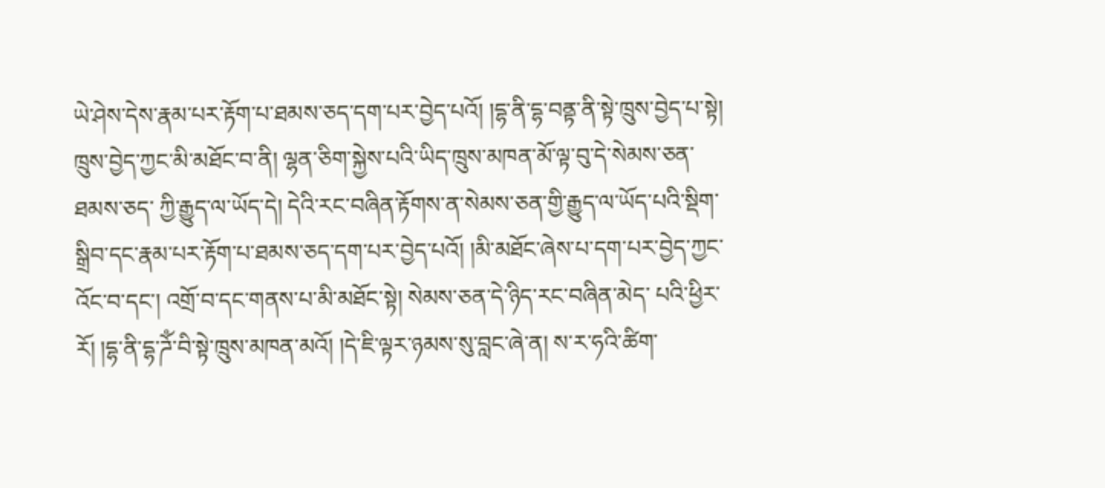ཡེ་ཤེས་དེས་རྣམ་པར་རྟོག་པ་ཐམས་ཅད་དག་པར་བྱེད་པའོ། །དྷ་ནི་དྷ་བནྟ་ནི་སྟེ་ཁྲུས་བྱེད་པ་སྟེ། ཁྲུས་བྱེད་ཀྱང་མི་མཐོང་བ་ནི། ལྷན་ཅིག་སྐྱེས་པའི་ཡིད་ཁྲུས་མཁན་མོ་ལྟ་བུ་དེ་སེམས་ཅན་ཐམས་ཅད་ ཀྱི་རྒྱུད་ལ་ཡོད་དེ། དེའི་རང་བཞིན་རྟོགས་ན་སེམས་ཅན་གྱི་རྒྱུད་ལ་ཡོད་པའི་སྡིག་སྒྲིབ་དང་རྣམ་པར་རྟོག་པ་ཐམས་ཅད་དག་པར་བྱེད་པའོ། །མི་མཐོང་ཞེས་པ་དག་པར་བྱེད་ཀྱང་འོང་བ་དང་། འགྲོ་བ་དང་གནས་པ་མི་མཐོང་སྟེ། སེམས་ཅན་དེ་ཉིད་རང་བཞིན་མེད་ པའི་ཕྱིར་རོ། །དྷ་ནི་དྷ་ཌོཾ་བི་སྟེ་ཁྲུས་མཁན་མའོ། །དེ་ཇི་ལྟར་ཉམས་སུ་བླང་ཞེ་ན། ས་ར་ཧའི་ཚིག་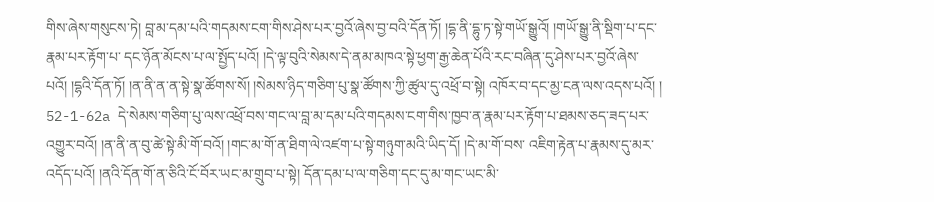གིས་ཞེས་གསུངས་ཏེ། བླ་མ་དམ་པའི་གདམས་ངག་གིས་ཤེས་པར་བྱའོ་ཞེས་བྱ་བའི་དོན་ཏོ། །དྷ་ནི་དྷུ་ཏ་སྟེ་གཡོ་སྒྱུའོ། །གཡོ་སྒྱུ་ནི་སྡིག་པ་དང་རྣམ་པར་རྟོག་པ་ དང་ཉོན་མོངས་པ་ལ་སྤྱོད་པའོ། །དེ་ལྟ་བུའི་སེམས་དེ་ནམ་མཁའ་སྟེ་ཕྱག་རྒྱ་ཆེན་པོའི་རང་བཞིན་དུ་ཤེས་པར་བྱའོ་ཞེས་པའོ། །དྷའི་དོན་ཏོ། །ན་ནི་ན་ན་སྟེ་སྣ་ཚོགས་སོ། །སེམས་ཉིད་གཅིག་པུ་སྣ་ཚོགས་ཀྱི་ཚུལ་དུ་འཕྲོ་བ་སྟེ། འཁོར་བ་དང་མྱ་ངན་ལས་འདས་པའོ། ། 52-1-62a དེ་སེམས་གཅིག་པུ་ལས་འཕྲོ་བས་གང་ལ་བླ་མ་དམ་པའི་གདམས་ངག་གིས་ཁྱབ་ན་རྣམ་པར་རྟོག་པ་ཐམས་ཅད་ཟད་པར་འགྱུར་བའོ། །ན་ནི་ན་བུ་ཚེ་སྟེ་མི་གོ་བའོ། །གང་མ་གོ་ན་ཐིག་ལེ་འཛག་པ་སྟེ་གཉུག་མའི་ཡིད་དོ། །དེ་མ་གོ་བས་ འཇིག་རྟེན་པ་རྣམས་དུ་མར་འདོད་པའོ། །ནའི་དོན་གོ་ན་ཅིའི་ངོ་བོར་ཡང་མ་གྲུབ་པ་སྟེ། དོན་དམ་པ་ལ་གཅིག་དང་དུ་མ་གང་ཡང་མི་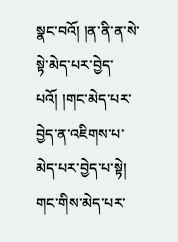སྣང་བའོ། །ན་ནི་ན་སེ་སྟེ་མེད་པར་བྱེད་པའོ། །གང་མེད་པར་བྱེད་ན་འཇིགས་པ་མེད་པར་བྱེད་པ་སྟེ། གང་གིས་མེད་པར་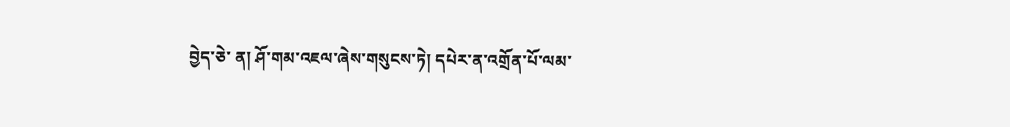བྱེད་ཅེ་ ན། ཤོ་གམ་འཇལ་ཞེས་གསུངས་ཏེ། དཔེར་ན་འགྲོན་པོ་ལམ་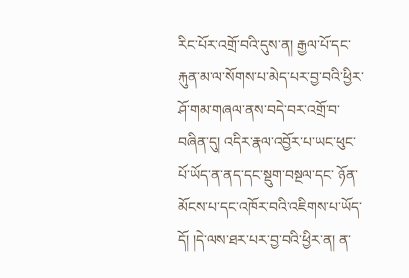རིང་པོར་འགྲོ་བའི་དུས་ན། རྒྱལ་པོ་དང་རྐུན་མ་ལ་སོགས་པ་མེད་པར་བྱ་བའི་ཕྱིར་ཤོ་གམ་གཞལ་ནས་བདེ་བར་འགྲོ་བ་བཞིན་དུ། འདིར་རྣལ་འབྱོར་པ་ཡང་ཕུང་པོ་ཡོད་ན་ནད་དང་སྡུག་བསྔལ་དང་ ཉོན་མོངས་པ་དང་འཁོར་བའི་འཇིགས་པ་ཡོད་དོ། །དེ་ལས་ཐར་པར་བྱ་བའི་ཕྱིར་ན། ན་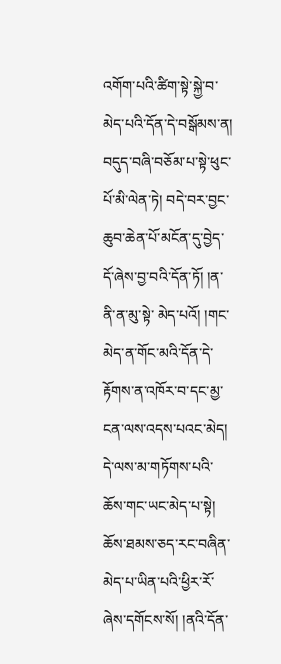འགོག་པའི་ཚིག་སྟེ་སྐྱེ་བ་མེད་པའི་དོན་དེ་བསྒོམས་ན། བདུད་བཞི་བཅོམ་པ་སྟེ་ཕུང་པོ་མི་ལེན་ཏེ། བདེ་བར་བྱང་ཆུབ་ཆེན་པོ་མངོན་དུ་བྱེད་དོ་ཞེས་བྱ་བའི་དོན་ཏོ། །ན་ནི་ན་མུ་སྟེ་ མེད་པའོ། །གང་མེད་ན་གོང་མའི་དོན་དེ་རྟོགས་ན་འཁོར་བ་དང་མྱ་ངན་ལས་འདས་པའང་མེད། དེ་ལས་མ་གཏོགས་པའི་ཆོས་གང་ཡང་མེད་པ་སྟེ། ཆོས་ཐམས་ཅད་རང་བཞིན་མེད་པ་ཡིན་པའི་ཕྱིར་རོ་ཞེས་དགོངས་སོ། །ནའི་དོན་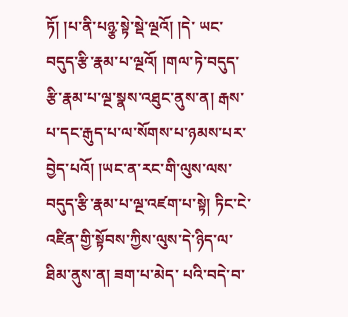ཏོ། །པ་ནི་པཉྩ་སྟེ་སྡེ་ལྔའོ། །དེ་ ཡང་བདུད་རྩི་རྣམ་པ་ལྔའོ། །གལ་ཏེ་བདུད་རྩི་རྣམ་པ་ལྔ་སྣས་འཐུང་ནུས་ན། རྒས་པ་དང་རྒུད་པ་ལ་སོགས་པ་ཉམས་པར་བྱེད་པའོ། །ཡང་ན་རང་གི་ལུས་ལས་བདུད་རྩི་རྣམ་པ་ལྔ་འཛག་པ་སྟེ། ཏིང་ངེ་འཛིན་གྱི་སྟོབས་ཀྱིས་ལུས་དེ་ཉིད་ལ་ཐིམ་ནུས་ན། ཟག་པ་མེད་ པའི་བདེ་བ་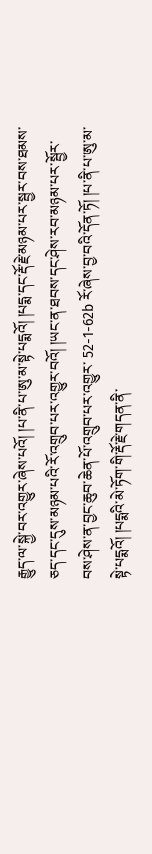རྒྱུད་ལ་སྐྱེ་བར་འགྱུར་ཞེས་པའོ། །པ་ནི་པ་ཨུ་མ་སྟེ་པདྨའོ། །པདྨ་དང་རྡོ་རྗེ་མཉམ་པར་སྦྱར་བས་ཐམས་ཅད་དང་དུས་མཉམ་པའི་རོ་འགྲུབ་པར་འགྱུར་བའོ། །ཡང་ན་ཐབས་དང་ཤེས་རབ་མཉམ་པར་སྦྱོར་བས་ཤེས་ན་བྱང་ཆུབ་ཆེན་པོ་འགྲུབ་པར་འགྱུར་ 52-1-62b རོ་ཞེས་བྱ་བའི་དོན་ཏོ། །པ་ནི་པ་ཨུ་མ་སྟེ་པདྨའོ། །པདྨའི་མེ་ཏོག་གི་རྡོ་རྗེ་གདན་ནི་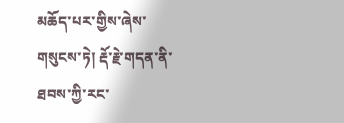མཆོད་པར་གྱིས་ཞེས་གསུངས་ཏེ། རྡོ་རྗེ་གདན་ནི་ཐབས་ཀྱི་རང་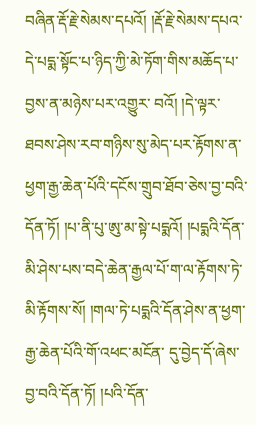བཞིན་རྡོ་རྗེ་སེམས་དཔའོ། །རྡོ་རྗེ་སེམས་དཔའ་དེ་པདྨ་སྟོང་པ་ཉིད་ཀྱི་མེ་ཏོག་གིས་མཆོད་པ་བྱས་ན་མཉེས་པར་འགྱུར་ བའོ། །དེ་ལྟར་ཐབས་ཤེས་རབ་གཉིས་སུ་མེད་པར་རྟོགས་ན་ཕྱག་རྒྱ་ཆེན་པོའི་དངོས་གྲུབ་ཐོབ་ཅེས་བྱ་བའི་དོན་ཏོ། །པ་ནི་པུ་ཨུ་མ་སྟེ་པདྨའོ། །པདྨའི་དོན་མི་ཤེས་པས་བདེ་ཆེན་རྒྱལ་པོ་ག་ལ་རྟོགས་ཏེ་མི་རྟོགས་སོ། །གལ་ཏེ་པདྨའི་དོན་ཤེས་ན་ཕྱག་རྒྱ་ཆེན་པོའི་གོ་འཕང་མངོན་ དུ་བྱེད་དོ་ཞེས་བྱ་བའི་དོན་ཏོ། །པའི་དོན་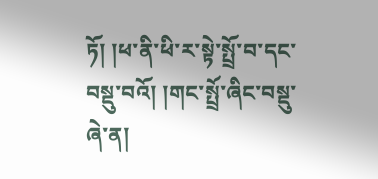ཏོ། །ཕ་ནི་ཕི་ར་སྟེ་སྤྲོ་བ་དང་བསྡུ་བའོ། །གང་སྤྲོ་ཞིང་བསྡུ་ཞེ་ན།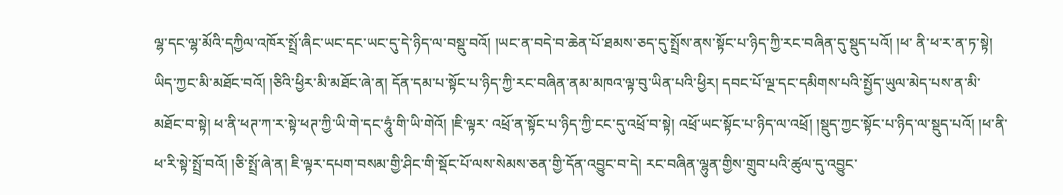ལྷ་དང་ལྷ་མོའི་དཀྱིལ་འཁོར་སྤྲོ་ཞིང་ཡང་དང་ཡང་དུ་དེ་ཉིད་ལ་བསྡུ་བའོ། །ཡང་ན་བདེ་བ་ཆེན་པོ་ཐམས་ཅད་དུ་སྤྲོས་ནས་སྟོང་པ་ཉིད་ཀྱི་རང་བཞིན་དུ་སྡུད་པའོ། །ཕ་ ནི་ཕ་ར་ན་ཏ་སྟེ། ཡིད་ཀྱང་མི་མཐོང་བའོ། །ཅིའི་ཕྱིར་མི་མཐོང་ཞེ་ན། དོན་དམ་པ་སྟོང་པ་ཉིད་ཀྱི་རང་བཞིན་ནམ་མཁའ་ལྟ་བུ་ཡིན་པའི་ཕྱིར། དབང་པོ་ལྔ་དང་དམིགས་པའི་སྤྱོད་ཡུལ་མེད་པས་ན་མི་མཐོང་བ་སྟེ། ཕ་ནི་ཕཊ་ཀ་ར་སྟེ་ཕཊ་ཀྱི་ཡི་གེ་དང་ཧཱུཾ་གི་ཡི་གེའོ། །ཇི་ལྟར་ འཕྲོ་ན་སྟོང་པ་ཉིད་ཀྱི་ངང་དུ་འཕྲོ་བ་སྟེ། འཕྲོ་ཡང་སྟོང་པ་ཉིད་ལ་འཕྲོ། །སྡུད་ཀྱང་སྟོང་པ་ཉིད་ལ་སྡུད་པའོ། །ཕ་ནི་ཕ་རི་སྟེ་སྤྲོ་བའོ། །ཅི་སྤྲོ་ཞེ་ན། ཇི་ལྟར་དཔག་བསམ་གྱི་ཤིང་གི་སྡོང་པོ་ལས་སེམས་ཅན་གྱི་དོན་འབྱུང་བ་དེ། རང་བཞིན་ལྷུན་གྱིས་གྲུབ་པའི་ཚུལ་དུ་འབྱུང་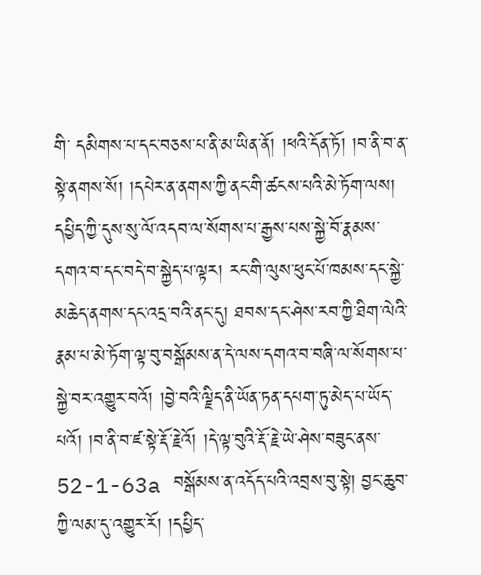གི་ དམིགས་པ་དང་བཅས་པ་ནི་མ་ཡིན་ནོ། །ཕའི་དོན་ཏོ། །བ་ནི་བ་ན་སྟེ་ནགས་སོ། །དཔེར་ན་ནགས་ཀྱི་ནང་གི་ཚངས་པའི་མེ་ཏོག་ལས། དཔྱིད་ཀྱི་དུས་སུ་ལོ་འདབ་ལ་སོགས་པ་རྒྱས་པས་སྐྱེ་བོ་རྣམས་དགའ་བ་དང་བདེ་བ་སྐྱེད་པ་ལྟར། རང་གི་ལུས་ཕུང་པོ་ཁམས་དང་སྐྱེ་ མཆེད་ནགས་དང་འདྲ་བའི་ནང་དུ། ཐབས་དང་ཤེས་རབ་ཀྱི་ཐིག་ལེའི་རྣམ་པ་མེ་ཏོག་ལྟ་བུ་བསྒོམས་ན་དེ་ལས་དགའ་བ་བཞི་ལ་སོགས་པ་སྐྱེ་བར་འགྱུར་བའོ། །བྱེ་བའི་ལྗིད་ནི་ཡོན་ཏན་དཔག་ཏུ་མེད་པ་ཡོད་པའོ། །བ་ནི་བ་ཛ་སྟེ་རྡོ་རྗེའོ། །དེ་ལྟ་བུའི་རྡོ་རྗེ་ཡེ་ཤེས་བཟུང་ནས་ 52-1-63a བསྒོམས་ན་འདོད་པའི་འབྲས་བུ་སྟེ། བྱང་ཆུབ་ཀྱི་ལམ་དུ་འགྱུར་རོ། །དཔྱིད་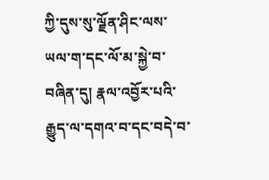ཀྱི་དུས་སུ་ལྗོན་ཤིང་ལས་ཡལ་ག་དང་ལོ་མ་སྐྱེ་བ་བཞིན་དུ། རྣལ་འབྱོར་པའི་རྒྱུད་ལ་དགའ་བ་དང་བདེ་བ་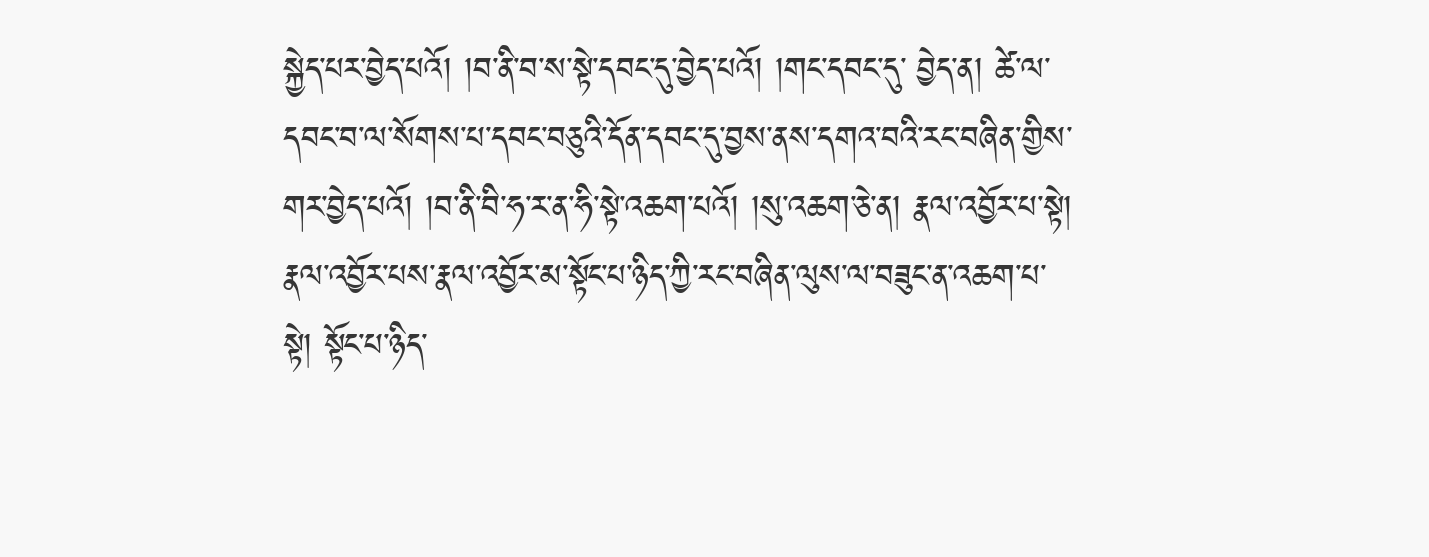སྐྱེད་པར་བྱེད་པའོ། །བ་ནི་བ་ས་སྟེ་དབང་དུ་བྱེད་པའོ། །གང་དབང་དུ་ བྱེད་ན། ཚེ་ལ་དབང་བ་ལ་སོགས་པ་དབང་བཅུའི་དོན་དབང་དུ་བྱས་ནས་དགའ་བའི་རང་བཞིན་གྱིས་གར་བྱེད་པའོ། །བ་ནི་བི་ཧ་ར་ན་ཧི་སྟེ་འཆག་པའོ། །སུ་འཆག་ཅེ་ན། རྣལ་འབྱོར་པ་སྟེ། རྣལ་འབྱོར་པས་རྣལ་འབྱོར་མ་སྟོང་པ་ཉིད་ཀྱི་རང་བཞིན་ལུས་ལ་བཟུང་ན་འཆག་པ་ སྟེ། སྟོང་པ་ཉིད་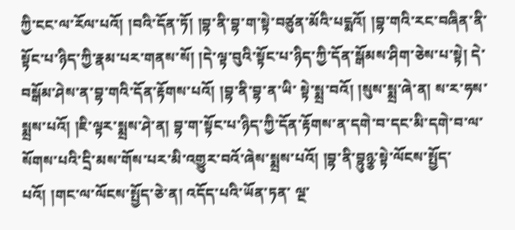ཀྱི་ངང་ལ་རོལ་པའོ། །བའི་དོན་ཏོ། །བྷ་ནི་བྷ་ག་སྟེ་བཙུན་མོའི་པདྨའོ། །བྷ་གའི་རང་བཞིན་ནི་སྟོང་པ་ཉིད་ཀྱི་རྣམ་པར་གནས་སོ། །དེ་ལྟ་བུའི་སྟོང་པ་ཉིད་ཀྱི་དོན་སྒོམས་ཤིག་ཅེས་པ་སྟེ། དེ་བསྒོམ་ཤེས་ན་བྷ་གའི་དོན་རྟོགས་པའོ། །བྷ་ནི་བྷ་ན་ཡི་ སྟེ་སྨྲ་བའོ། །སུས་སྨྲ་ཞེ་ན། ས་ར་ཧས་སྨྲས་པའོ། །ཇི་ལྟར་སྨྲས་ཤེ་ན། བྷ་ག་སྟོང་པ་ཉིད་ཀྱི་དོན་རྟོགས་ན་དགེ་བ་དང་མི་དགེ་བ་ལ་སོགས་པའི་དྲི་མས་གོས་པར་མི་འགྱུར་བའོ་ཞེས་སྨྲས་པའོ། །བྷ་ནི་བྷུཉྩ་སྟེ་ལོངས་སྤྱོད་པའོ། །གང་ལ་ལོངས་སྤྱོད་ཅེ་ན། འདོད་པའི་ཡོན་ཏན་ ལྔ་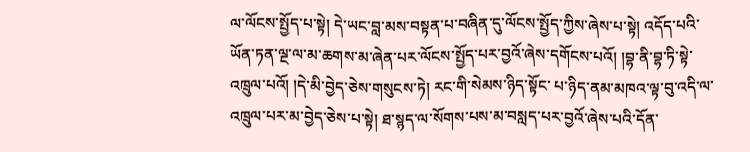ལ་ལོངས་སྤྱོད་པ་སྟེ། དེ་ཡང་བླ་མས་བསྟན་པ་བཞིན་དུ་ལོངས་སྤྱོད་ཀྱིས་ཞེས་པ་སྟེ། འདོད་པའི་ཡོན་ཏན་ལྔ་ལ་མ་ཆགས་མ་ཞེན་པར་ལོངས་སྤྱོད་པར་བྱའོ་ཞེས་དགོངས་པའོ། །བྷ་ནི་བྷ་ཏི་སྟེ་འཁྲུལ་པའོ། །དེ་མི་བྱེད་ཅེས་གསུངས་ཏེ། རང་གི་སེམས་ཉིད་སྟོང་ པ་ཉིད་ནམ་མཁའ་ལྟ་བུ་འདི་ལ་འཁྲུལ་པར་མ་བྱེད་ཅེས་པ་སྟེ། ཐ་སྙད་ལ་སོགས་པས་མ་བསླད་པར་བྱའོ་ཞེས་པའི་དོན་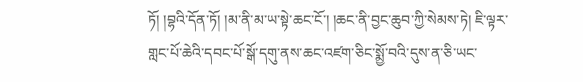ཏོ། །བྷའི་དོན་ཏོ། །མ་ནི་མ་ཡ་སྟེ་ཆང་ངོ་། །ཆང་ནི་བྱང་ཆུབ་ཀྱི་སེམས་ཏེ། ཇི་ལྟར་གླང་པོ་ཆེའི་དབང་པོ་སྒོ་དགུ་ནས་ཆང་འཛག་ཅིང་སྨྱོ་བའི་དུས་ན་ཅི་ཡང་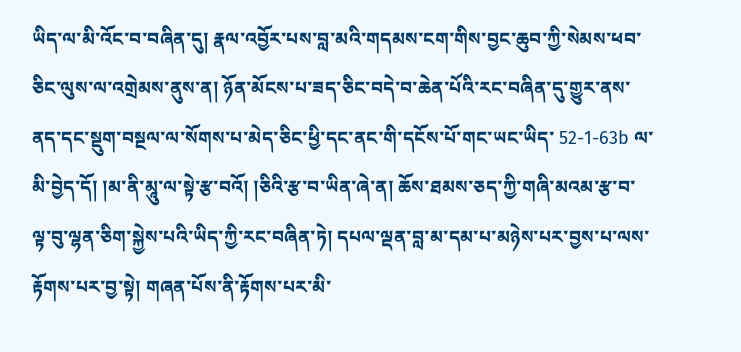ཡིད་ལ་མི་འོང་བ་བཞིན་དུ། རྣལ་འབྱོར་པས་བླ་མའི་གདམས་ངག་གིས་བྱང་ཆུབ་ཀྱི་སེམས་ཕབ་ཅིང་ལུས་ལ་འགྲེམས་ནུས་ན། ཉོན་མོངས་པ་ཟད་ཅིང་བདེ་བ་ཆེན་པོའི་རང་བཞིན་དུ་གྱུར་ནས་ནད་དང་སྡུག་བསྔལ་ལ་སོགས་པ་མེད་ཅིང་ཕྱི་དང་ནང་གི་དངོས་པོ་གང་ཡང་ཡིད་ 52-1-63b ལ་མི་བྱེད་དོ། །མ་ནི་མཱུ་ལ་སྟེ་རྩ་བའོ། །ཅིའི་རྩ་བ་ཡིན་ཞེ་ན། ཆོས་ཐམས་ཅད་ཀྱི་གཞི་མའམ་རྩ་བ་ལྟ་བུ་ལྷན་ཅིག་སྐྱེས་པའི་ཡིད་ཀྱི་རང་བཞིན་ཏེ། དཔལ་ལྡན་བླ་མ་དམ་པ་མཉེས་པར་བྱས་པ་ལས་རྟོགས་པར་བྱ་སྟེ། གཞན་པོས་ནི་རྟོགས་པར་མི་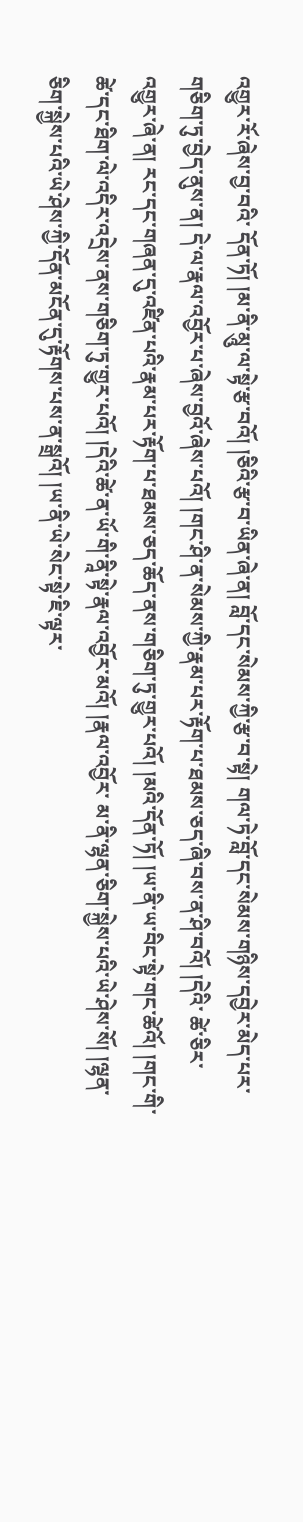འགྱུར་རོ་ཞེས་བྱ་བའི་ དོན་ཏོ། །མ་ནི་མཱུ་ལ་སྟེ་རྩ་བའོ། །ཅིའི་རྩ་བ་ཡིན་ཞེ་ན། བློ་དང་སེམས་ཀྱི་རྩ་བ་སྟེ། གལ་ཏེ་བློ་དང་སེམས་གཉིས་དབྱེར་མེད་པར་གཅིག་ཏུ་བྱེད་ནུས་ན། དེ་ལ་རྣལ་འབྱོར་པ་ཞེས་བྱའོ་ཞེས་པའོ། །གང་ཤི་ན་སེམས་ཀྱི་རྣམ་པར་རྟོག་པ་ཐམས་ཅད་ཞི་བས་ན་ཤི་བའོ། །དེའི་ ཚེ་ཅིར་འགྱུར་ཞེ་ན། རང་དང་གཞན་དུ་འཛིན་པའི་རྣམ་པར་རྟོག་པ་ཐམས་ཅད་ཆོད་ནས་གཅིག་ཏུ་གྱུར་པའོ། །མའི་དོན་ཏོ། །ཡ་ནི་ཡ་བིང་སྟེ་གང་ཚེའོ། །གང་གི་ཚེ་དང་ཐིག་ལེ་འདིར་འདྲེས་ནས་གཅིག་ཏུ་གྱུར་པའོ། །དེའི་ཚེ་ན་ཡོ་གི་ནཱི་སྟེ་རྣལ་འབྱོར་མའོ། །རྣལ་འབྱོར་ མ་ནི་ལྷན་ཅིག་སྐྱེས་པའི་ཡེ་ཤེས་སོ། །ལྷན་ཅིག་སྐྱེས་པའི་ཡེ་ཤེས་ཀྱི་དོན་མངོན་དུ་རྟོགས་པས་ན་སྒྲའོ། །ཡ་ནི་ཡེ་སེང་སྟེ་ཇི་ལྟར་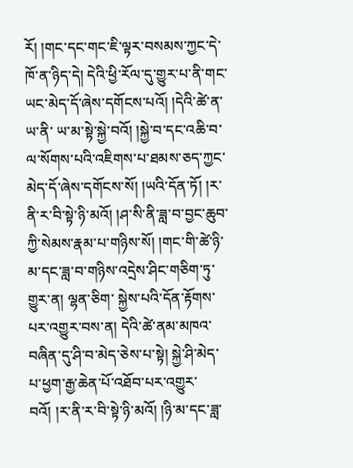རོ། །གང་དང་གང་ཇི་ལྟར་བསམས་ཀྱང་དེ་ཁོ་ན་ཉིད་དེ། དེའི་ཕྱི་རོལ་དུ་གྱུར་པ་ནི་གང་ཡང་མེད་དོ་ཞེས་དགོངས་པའོ། །དེའི་ཚེ་ན་ཡ་ནི་ ཡ་མ་སྟེ་སྐྱེ་བའོ། །སྐྱེ་བ་དང་འཆི་བ་ལ་སོགས་པའི་འཇིགས་པ་ཐམས་ཅད་ཀྱང་མེད་དོ་ཞེས་དགོངས་སོ། །ཡའི་དོན་ཏོ། །ར་ནི་ར་བི་སྟེ་ཉི་མའོ། །ཤ་སི་ནི་ཟླ་བ་བྱང་ཆུབ་ཀྱི་སེམས་རྣམ་པ་གཉིས་སོ། །གང་གི་ཚེ་ཉི་མ་དང་ཟླ་བ་གཉིས་འདྲེས་ཤིང་གཅིག་ཏུ་གྱུར་ན། ལྷན་ཅིག་ སྐྱེས་པའི་དོན་རྟོགས་པར་འགྱུར་བས་ན། དེའི་ཚེ་ནམ་མཁའ་བཞིན་དུ་ཤི་བ་མེད་ཅེས་པ་སྟེ། སྐྱེ་ཤི་མེད་པ་ཕྱག་རྒྱ་ཆེན་པོ་འཐོབ་པར་འགྱུར་བའོ། །ར་ནི་ར་བི་སྟེ་ཉི་མའོ། །ཉི་མ་དང་ཟླ་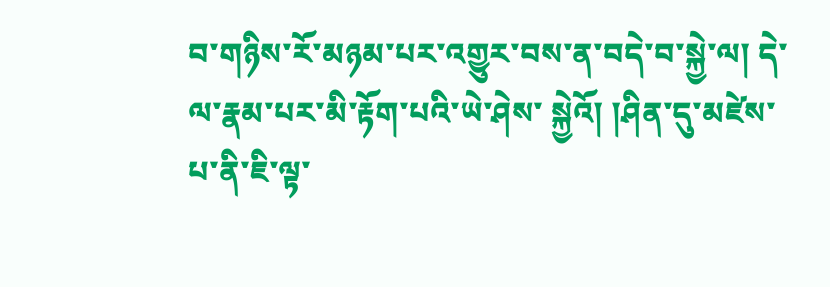བ་གཉིས་རོ་མཉམ་པར་འགྱུར་བས་ན་བདེ་བ་སྐྱེ་ལ། དེ་ལ་རྣམ་པར་མི་རྟོག་པའི་ཡེ་ཤེས་ སྐྱེའོ། །ཤིན་དུ་མཛེས་པ་ནི་ཇི་ལྟ་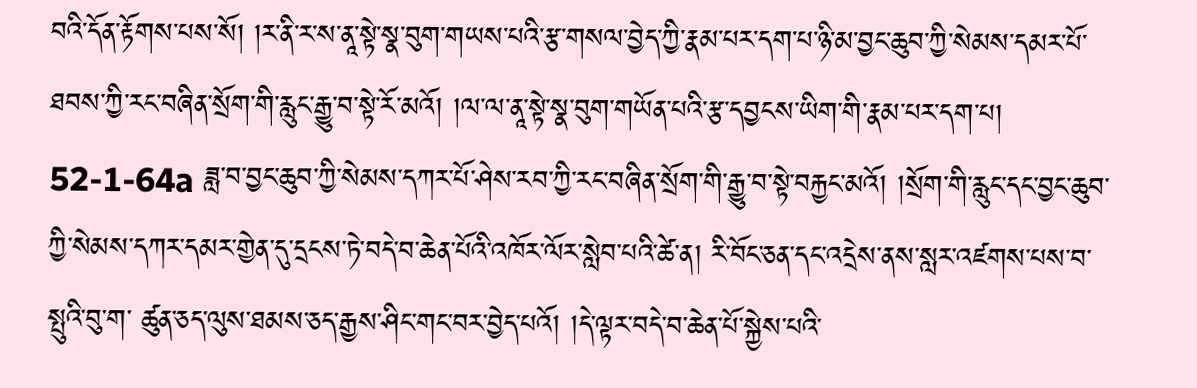བའི་དོན་རྟོགས་པས་སོ། །ར་ནི་ར་ས་ནཱ་སྟེ་སྣ་བུག་གཡས་པའི་རྩ་གསལ་བྱེད་ཀྱི་རྣམ་པར་དག་པ་ཉི་མ་བྱང་ཆུབ་ཀྱི་སེམས་དམར་པོ་ཐབས་ཀྱི་རང་བཞིན་སྲོག་གི་རླུང་རྒྱུ་བ་སྟེ་རོ་མའོ། །ལ་ལ་ནཱ་སྟེ་སྣ་བུག་གཡོན་པའི་རྩ་དབྱངས་ཡིག་གི་རྣམ་པར་དག་པ། 52-1-64a ཟླ་བ་བྱང་ཆུབ་ཀྱི་སེམས་དཀར་པོ་ཤེས་རབ་ཀྱི་རང་བཞིན་སྲོག་གི་རྒྱུ་བ་སྟེ་བརྐྱང་མའོ། །སྲོག་གི་རླུང་དང་བྱང་ཆུབ་ཀྱི་སེམས་དཀར་དམར་གྱེན་དུ་དྲངས་ཏེ་བདེ་བ་ཆེན་པོའི་འཁོར་ལོར་སླེབ་པའི་ཚེ་ན། རི་བོང་ཅན་དང་འདྲེས་ནས་སླར་འཛགས་པས་བ་སྤུའི་བུ་ག་ ཚུན་ཅད་ལུས་ཐམས་ཅད་རྒྱས་ཤིང་གང་བར་བྱེད་པའོ། །དེ་ལྟར་བདེ་བ་ཆེན་པོ་སྐྱེས་པའི་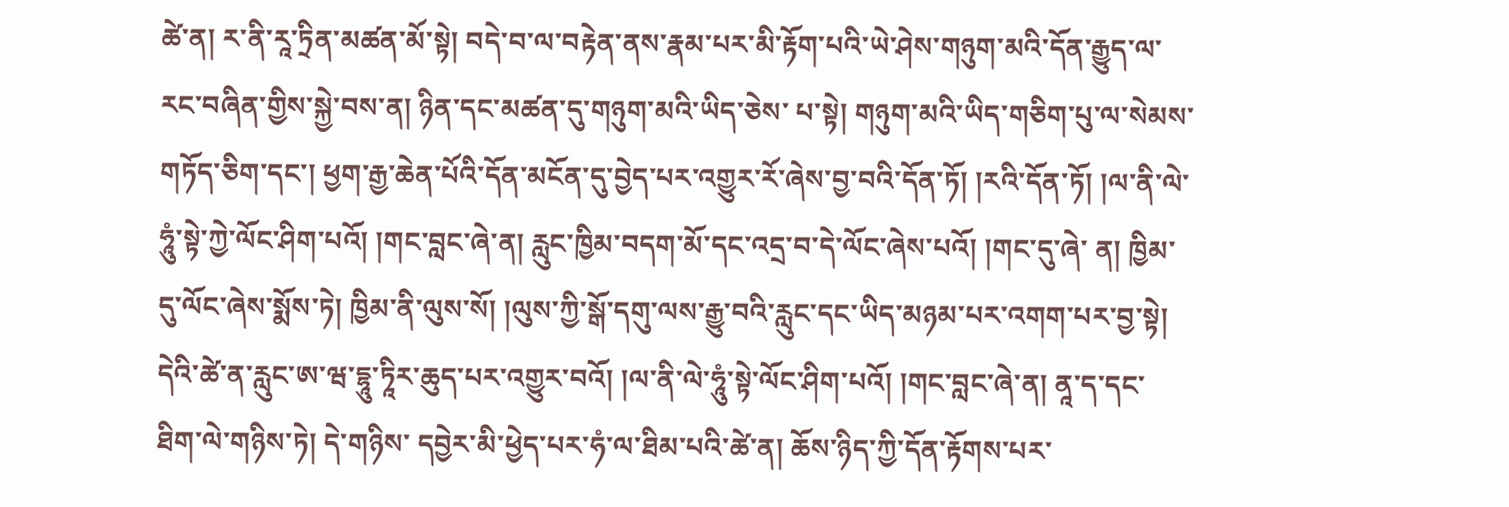ཚེ་ན། ར་ནི་རཱ་ཏྲིན་མཚན་མོ་སྟེ། བདེ་བ་ལ་བརྟེན་ནས་རྣམ་པར་མི་རྟོག་པའི་ཡེ་ཤེས་གཉུག་མའི་དོན་རྒྱུད་ལ་རང་བཞིན་གྱིས་སྐྱེ་བས་ན། ཉིན་དང་མཚན་དུ་གཉུག་མའི་ཡིད་ཅེས་ པ་སྟེ། གཉུག་མའི་ཡིད་གཅིག་པུ་ལ་སེམས་གཏོད་ཅིག་དང་། ཕྱག་རྒྱ་ཆེན་པོའི་དོན་མངོན་དུ་བྱེད་པར་འགྱུར་རོ་ཞེས་བྱ་བའི་དོན་ཏོ། །རའི་དོན་ཏོ། །ལ་ནི་ལེ་ཧཱུཾ་སྟེ་ཀྱེ་ལོང་ཤིག་པའོ། །གང་བླང་ཞེ་ན། རླུང་ཁྱིམ་བདག་མོ་དང་འདྲ་བ་དེ་ལོང་ཞེས་པའོ། །གང་དུ་ཞེ་ ན། ཁྱིམ་དུ་ལོང་ཞེས་སྨོས་ཏེ། ཁྱིམ་ནི་ལུས་སོ། །ལུས་ཀྱི་སྒོ་དགུ་ལས་རྒྱུ་བའི་རླུང་དང་ཡིད་མཉམ་པར་འགག་པར་བྱ་སྟེ། དེའི་ཚེ་ན་རླུང་ཨ་ཝ་དྷཱུ་ཏཱིར་ཆུད་པར་འགྱུར་བའོ། །ལ་ནི་ལེ་ཧཱུཾ་སྟེ་ལོང་ཤིག་པའོ། །གང་བླང་ཞེ་ན། ནཱ་ད་དང་ཐིག་ལེ་གཉིས་ཏེ། དེ་གཉིས་ དབྱེར་མི་ཕྱེད་པར་ཧཾ་ལ་ཐིམ་པའི་ཚེ་ན། ཆོས་ཉིད་ཀྱི་དོན་རྟོགས་པར་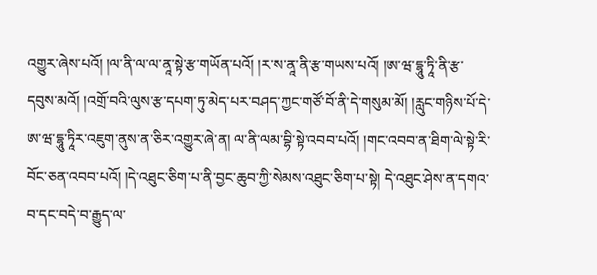འགྱུར་ཞེས་པའོ། །ལ་ནི་ལ་ལ་ནཱ་སྟེ་རྩ་གཡོན་པའོ། །ར་ས་ནཱ་ནི་རྩ་གཡས་པའོ། །ཨ་ཝ་དྷཱུ་ཏཱི་ནི་རྩ་དབུས་མའོ། །འགྲོ་བའི་ལུས་རྩ་དཔག་ཏུ་མེད་པར་བཤད་ཀྱང་གཙོ་བོ་ནི་དེ་གསུམ་མོ། །རླུང་གཉིས་པོ་དེ་ ཨ་ཝ་དྷཱུ་ཏཱིར་འཇུག་ནུས་ན་ཅིར་འགྱུར་ཞེ་ན། ལ་ནི་ལམ་བྷི་སྟེ་འབབ་པའོ། །གང་འབབ་ན་ཐིག་ལེ་སྟེ་རི་བོང་ཅན་འབབ་པའོ། །དེ་འཐུང་ཅིག་པ་ནི་བྱང་ཆུབ་ཀྱི་སེམས་འཐུང་ཅིག་པ་སྟེ། དེ་འཐུང་ཤེས་ན་དགའ་བ་དང་བདེ་བ་རྒྱུད་ལ་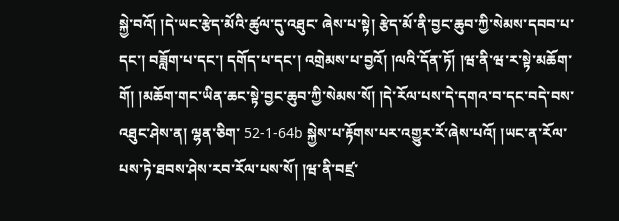སྐྱེ་བའོ། །དེ་ཡང་རྩེད་མོའི་ཚུལ་དུ་འཐུང་ ཞེས་པ་སྟེ། རྩེད་མོ་ནི་བྱང་ཆུབ་ཀྱི་སེམས་དབབ་པ་དང་། བཟློག་པ་དང་། དགོད་པ་དང་། འགྲེམས་པ་བྱའོ། །ལའི་དོན་ཏོ། །ཝ་ནི་ཝ་ར་སྟེ་མཆོག་གོ། །མཆོག་གང་ཡིན་ཆང་སྟེ་བྱང་ཆུབ་ཀྱི་སེམས་སོ། །དེ་རོལ་པས་དེ་དགའ་བ་དང་བདེ་བས་འཐུང་ཤེས་ན། ལྷན་ཅིག་ 52-1-64b སྐྱེས་པ་རྟོགས་པར་འགྱུར་རོ་ཞེས་པའོ། །ཡང་ན་རོལ་པས་ཏེ་ཐབས་ཤེས་རབ་རོལ་པས་སོ། །ཝ་ནི་བཛྲ་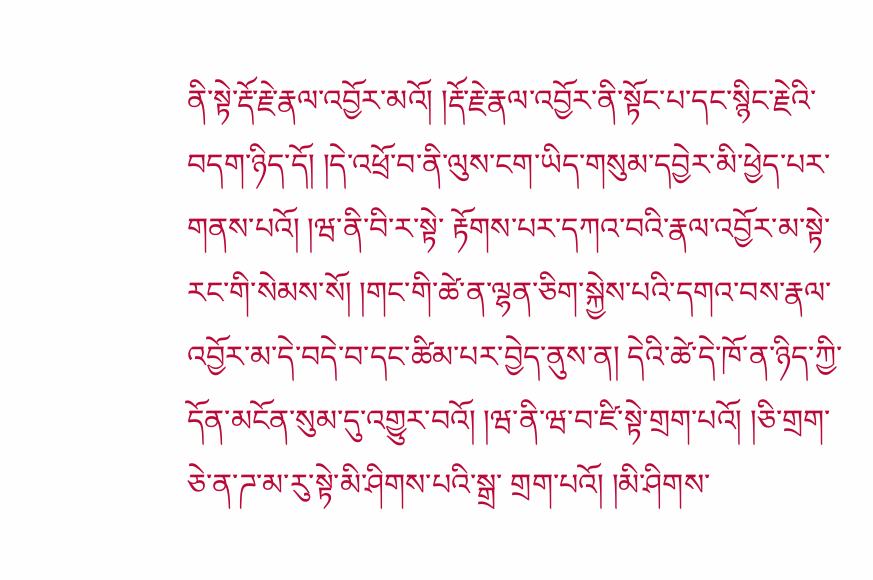ནི་སྟེ་རྡོ་རྗེ་རྣལ་འབྱོར་མའོ། །རྡོ་རྗེ་རྣལ་འབྱོར་ནི་སྟོང་པ་དང་སྙིང་རྗེའི་བདག་ཉིད་དོ། །དེ་འཕྲོ་བ་ནི་ལུས་ངག་ཡིད་གསུམ་དབྱེར་མི་ཕྱེད་པར་གནས་པའོ། །ཝ་ནི་བི་ར་སྟེ་ རྟོགས་པར་དཀའ་བའི་རྣལ་འབྱོར་མ་སྟེ་རང་གི་སེམས་སོ། །གང་གི་ཚེ་ན་ལྷན་ཅིག་སྐྱེས་པའི་དགའ་བས་རྣལ་འབྱོར་མ་དེ་བདེ་བ་དང་ཚིམ་པར་བྱེད་ནུས་ན། དེའི་ཚེ་དེ་ཁོ་ན་ཉིད་ཀྱི་དོན་མངོན་སུམ་དུ་འགྱུར་བའོ། །ཝ་ནི་ཝ་བ་ཛི་སྟེ་གྲག་པའོ། །ཅི་གྲག་ཅེ་ན་ཌ་མ་རུ་སྟེ་མི་ཤིགས་པའི་སྒྲ་ གྲག་པའོ། །མི་ཤིགས་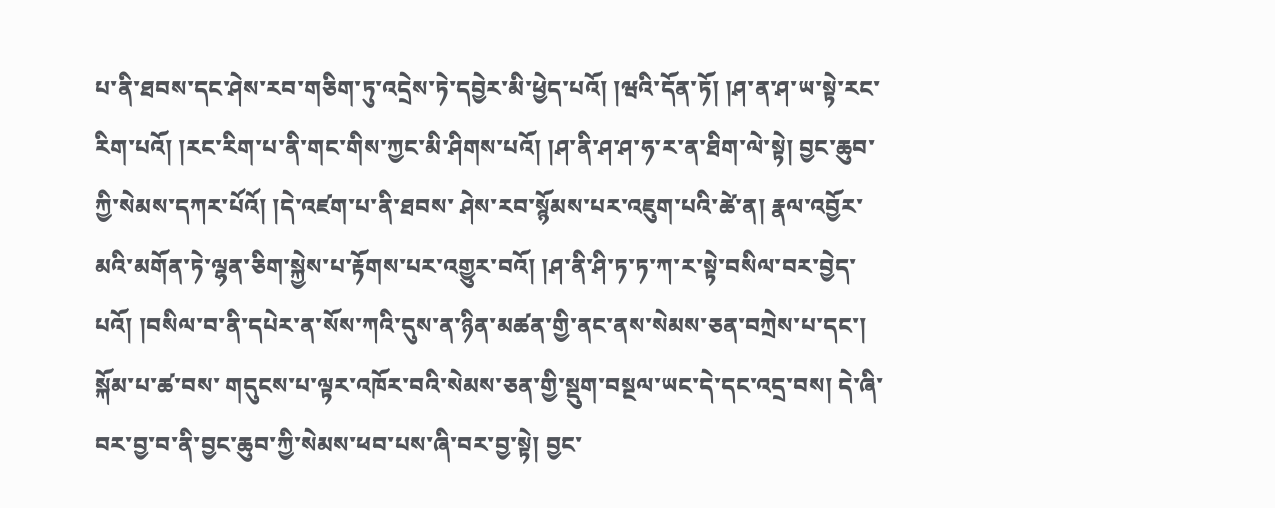པ་ནི་ཐབས་དང་ཤེས་རབ་གཅིག་ཏུ་འདྲེས་ཏེ་དབྱེར་མི་ཕྱེད་པའོ། །ཝའི་དོན་ཏོ། །ཤ་ན་ཤ་ཡ་སྟེ་རང་རིག་པའོ། །རང་རིག་པ་ནི་གང་གིས་ཀྱང་མི་ཤིགས་པའོ། །ཤ་ནི་ཤ་ཤ་ཧ་ར་ན་ཐིག་ལེ་སྟེ། བྱང་ཆུབ་ཀྱི་སེམས་དཀར་པོའོ། །དེ་འཛག་པ་ནི་ཐབས་ ཤེས་རབ་སྙོམས་པར་འཇུག་པའི་ཚེ་ན། རྣལ་འབྱོར་མའི་མགོན་ཏེ་ལྷན་ཅིག་སྐྱེས་པ་རྟོགས་པར་འགྱུར་བའོ། །ཤ་ནི་ཤི་ཏ་ཏ་ཀ་ར་སྟེ་བསིལ་བར་བྱེད་པའོ། །བསིལ་བ་ནི་དཔེར་ན་སོས་ཀའི་དུས་ན་ཉིན་མཚན་གྱི་ནང་ནས་སེམས་ཅན་བཀྲེས་པ་དང་། སྐོམ་པ་ཚ་བས་ གདུངས་པ་ལྟར་འཁོར་བའི་སེམས་ཅན་གྱི་སྡུག་བསྔལ་ཡང་དེ་དང་འདྲ་བས། དེ་ཞི་བར་བྱ་བ་ནི་བྱང་ཆུབ་ཀྱི་སེམས་ཕབ་པས་ཞི་བར་བྱ་སྟེ། བྱང་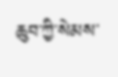ཆུབ་ཀྱི་སེམས་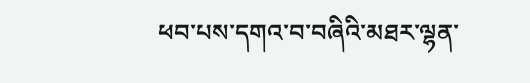ཕབ་པས་དགའ་བ་བཞིའི་མཐར་ལྷན་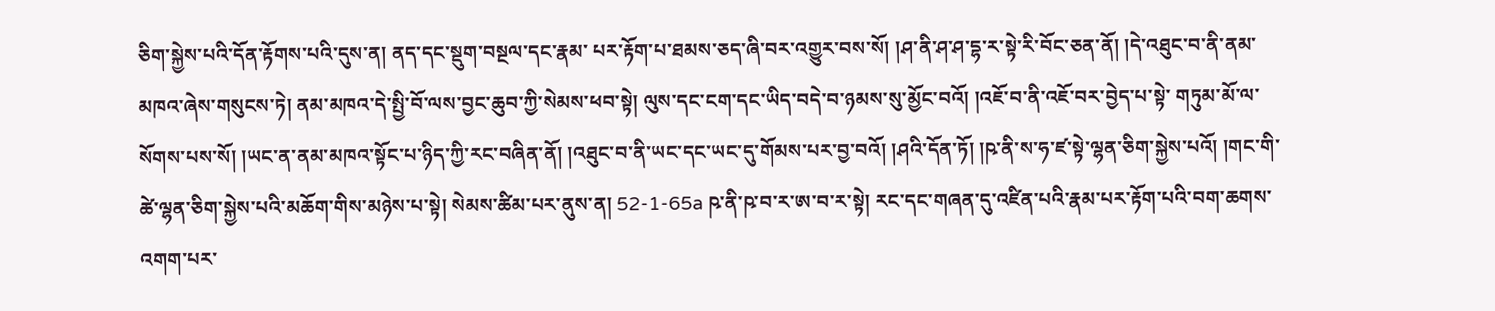ཅིག་སྐྱེས་པའི་དོན་རྟོགས་པའི་དུས་ན། ནད་དང་སྡུག་བསྔལ་དང་རྣམ་ པར་རྟོག་པ་ཐམས་ཅད་ཞི་བར་འགྱུར་བས་སོ། །ཤ་ནི་ཤ་ཤ་དྷ་ར་སྟེ་རི་བོང་ཅན་ནོ། །དེ་འཐུང་བ་ནི་ནམ་མཁའ་ཞེས་གསུངས་ཏེ། ནམ་མཁའ་དེ་སྤྱི་བོ་ལས་བྱང་ཆུབ་ཀྱི་སེམས་ཕབ་སྟེ། ལུས་དང་ངག་དང་ཡིད་བདེ་བ་ཉམས་སུ་མྱོང་བའོ། །འཇོ་བ་ནི་འཇོ་བར་བྱེད་པ་སྟེ་ གཏུམ་མོ་ལ་སོགས་པས་སོ། །ཡང་ན་ནམ་མཁའ་སྟོང་པ་ཉིད་ཀྱི་རང་བཞིན་ནོ། །འཐུང་བ་ནི་ཡང་དང་ཡང་དུ་གོམས་པར་བྱ་བའོ། །ཤའི་དོན་ཏོ། །ཥ་ནི་ས་ཧ་ཛ་སྟེ་ལྷན་ཅིག་སྐྱེས་པའོ། །གང་གི་ཚེ་ལྷན་ཅིག་སྐྱེས་པའི་མཆོག་གིས་མཉེས་པ་སྟེ། སེམས་ཚིམ་པར་ནུས་ན། 52-1-65a ཥ་ནི་ཥ་བ་ར་ཨ་བ་ར་སྟེ། རང་དང་གཞན་དུ་འཛིན་པའི་རྣམ་པར་རྟོག་པའི་བག་ཆགས་འགག་པར་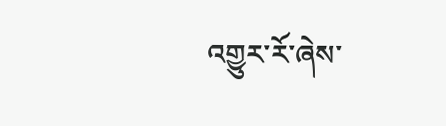འགྱུར་རོ་ཞེས་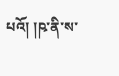པའོ། །ཥ་ནི་ས་